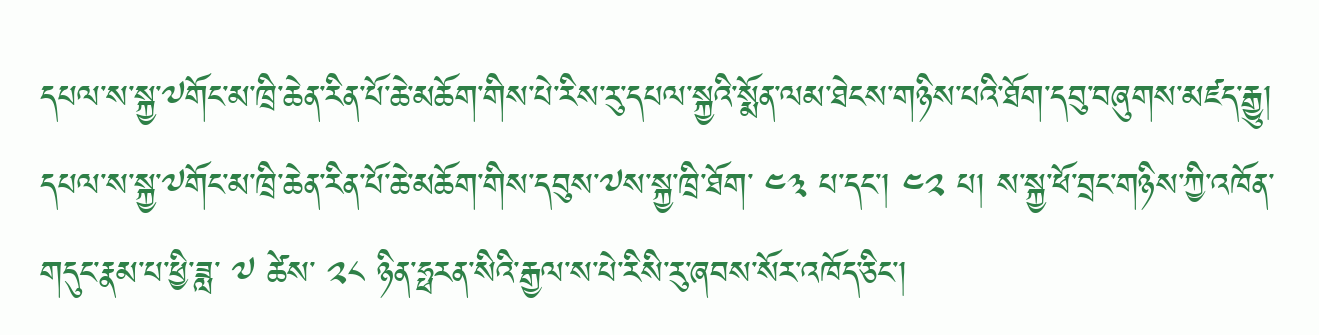དཔལ་ས་སྐྱ་༧གོང་མ་ཁྲི་ཆེན་རིན་པོ་ཆེ་མཆོག་གིས་པེ་རིས་རུ་དཔལ་སྐྱའི་སྨོན་ལམ་ཐེངས་གཉིས་པའི་ཐོག་དབུ་བཞུགས་མཛད་རྒྱུ།
དཔལ་ས་སྐྱ་༧གོང་མ་ཁྲི་ཆེན་རིན་པོ་ཆེ་མཆོག་གིས་དབུས་༧ས་སྐྱ་ཁྲི་ཐོག་ ༤༣ པ་དང་། ༤༢ པ། ས་སྐྱ་ཕོ་བྲང་གཉིས་ཀྱི་འཁོན་གདུང་རྣམ་པ་ཕྱི་ཟླ་ ༧ ཚེས་ ༢༨ ཉིན་ཧྥརན་སིའི་རྒྱལ་ས་པེ་རིསི་རུ་ཞབས་སོར་འཁོད་ཅིང་།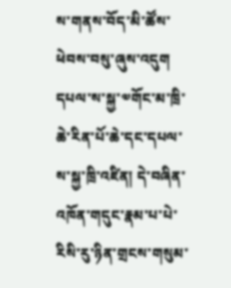ས་གནས་བོད་མི་ཚོས་ཕེབས་བསུ་ཞུས་འདུག དཔལ་ས་སྐྱ་༧གོང་མ་ཁྲི་ཆེ་རིན་པོ་ཆེ་དང་དཔལ་ས་སྐྱ་ཁྲི་འཛིན། དེ་བཞིན་འཁོན་གདུང་རྣམ་པ་པེ་རིསི་རུ་ཉིན་གྲངས་གསུམ་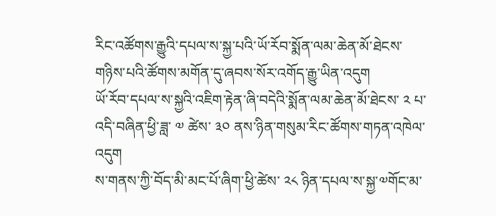རིང་འཚོགས་རྒྱུའི་དཔལ་ས་སྐྱ་པའི་ཡོ་རོབ་སྨོན་ལམ་ཆེན་མོ་ཐེངས་གཉིས་པའི་ཚོགས་མགོན་དུ་ཞབས་སོར་འགོད་རྒྱུ་ཡིན་འདུག
ཡོ་རོབ་དཔལ་ས་སྐྱའི་འཇིག་རྟེན་ཞི་བདེའི་སྨོན་ལམ་ཆེན་མོ་ཐེངས་ ༢ པ་འདི་བཞིན་ཕྱི་ཟླ་ ༧ ཚེས་ ༣༠ ནས་ཉིན་གསུམ་རིང་ཚོགས་གཏན་འཁེལ་འདུག
ས་གནས་ཀྱི་བོད་མི་མང་པོ་ཞིག་ཕྱི་ཚེས་ ༢༨ ཉིན་དཔལ་ས་སྐྱ་༧གོང་མ་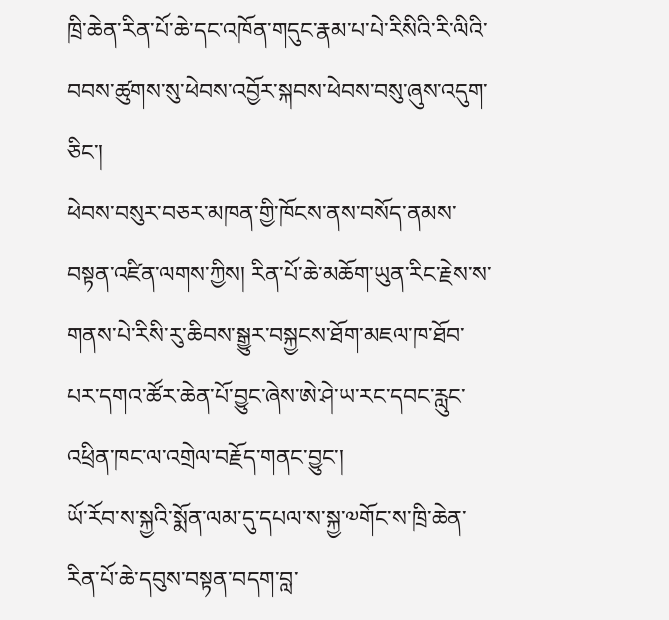ཁྲི་ཆེན་རིན་པོ་ཆེ་དང་འཁོན་གདུང་རྣམ་པ་པེ་རིསིའི་རི་ལིའི་བབས་ཚུགས་སུ་ཕེབས་འབྱོར་སྐབས་ཕེབས་བསུ་ཞུས་འདུག་ཅིང་།
ཕེབས་བསུར་བཅར་མཁན་གྱི་ཁོངས་ནས་བསོད་ནམས་བསྟན་འཛིན་ལགས་ཀྱིས། རིན་པོ་ཆེ་མཆོག་ཡུན་རིང་རྗེས་ས་གནས་པེ་རིསི་རུ་ཆིབས་སྒྱུར་བསྐྱངས་ཐོག་མཇལ་ཁ་ཐོབ་པར་དགའ་ཚོར་ཆེན་པོ་བྱུང་ཞེས་ཨེ་ཤེ་ཡ་རང་དབང་རླུང་འཕྲིན་ཁང་ལ་འགྲེལ་བརྗོད་གནང་བྱུང་།
ཡོ་རོབ་ས་སྐྱའི་སྨོན་ལམ་དུ་དཔལ་ས་སྐྱ་༧གོང་ས་ཁྲི་ཆེན་རིན་པོ་ཆེ་དབུས་བསྟན་བདག་བླ་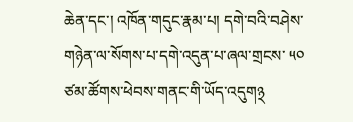ཆེན་དང་། འཁོན་གདུང་རྣམ་པ། དགེ་བའི་བཤེས་གཉེན་ལ་སོགས་པ་དགེ་འདུན་པ་ཞལ་གྲངས་ ༥༠ ཙམ་ཚོགས་ཕེབས་གནང་གི་ཡོད་འདུག྅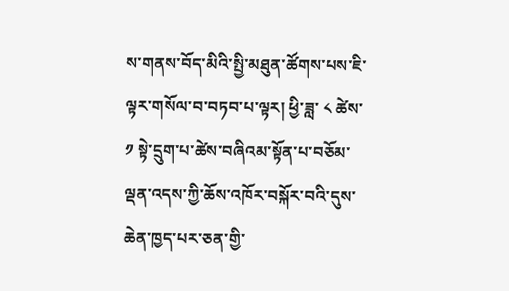ས་གནས་བོད་མིའི་སྤྱི་མཐུན་ཚོགས་པས་ཇི་ལྟར་གསོལ་བ་བཏབ་པ་ལྟར། ཕྱི་ཟླ་ ༨ ཚེས་ ༡ སྟེ་དྲུག་པ་ཚེས་བཞིའམ་སྟོན་པ་བཅོམ་ལྡན་འདས་ཀྱི་ཆོས་འཁོར་བསྐོར་བའི་དུས་ཆེན་ཁྱད་པར་ཅན་གྱི་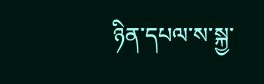ཉིན་དཔལ་ས་སྐྱ་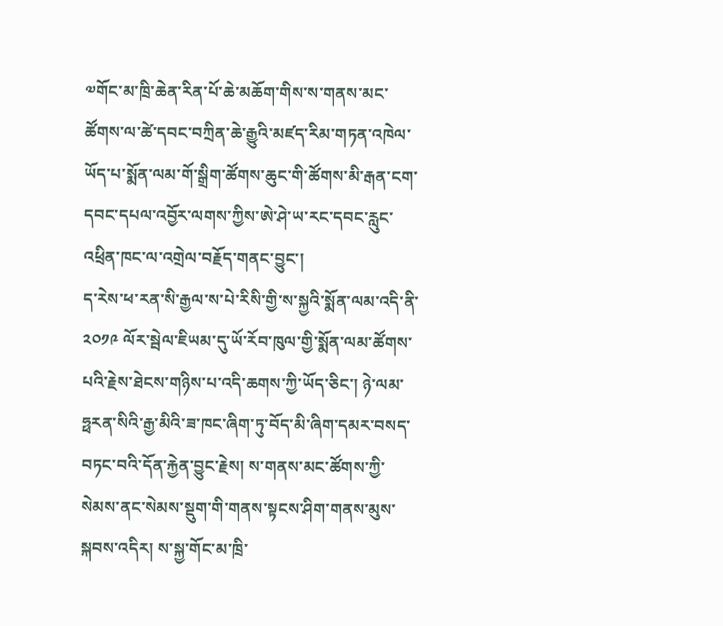༧གོང་མ་ཁྲི་ཆེན་རིན་པོ་ཆེ་མཆོག་གིས་ས་གནས་མང་ཚོགས་ལ་ཚེ་དབང་བཀྲིན་ཆེ་རྒྱུའི་མཛད་རིམ་གཏན་འཁེལ་ཡོད་པ་སྨོན་ལམ་གོ་སྒྲིག་ཚོགས་ཆུང་གི་ཚོགས་མི་རྒན་ངག་དབང་དཔལ་འབྱོར་ལགས་ཀྱིས་ཨེ་ཤེ་ཡ་རང་དབང་རླུང་འཕྲིན་ཁང་ལ་འགྲེལ་བརྗོད་གནང་བྱུང་།
ད་རེས་ཕ་རན་སི་རྒྱལ་ས་པེ་རིསི་གྱི་ས་སྐྱའི་སྨོན་ལམ་འདི་ནི་ ༢༠༡༩ ལོར་སྦེལ་ཇིཡམ་དུ་ཡོ་རོབ་ཁུལ་གྱི་སྨོན་ལམ་ཚོགས་པའི་རྗེས་ཐེངས་གཉིས་པ་འདི་ཆགས་ཀྱི་ཡོད་ཅིང་། ཉེ་ལམ་ཧྥརན་སིའི་རྒྱ་མིའི་ཟ་ཁང་ཞིག་ཏུ་བོད་མི་ཞིག་དམར་བསད་བཏང་བའི་དོན་རྐྱེན་བྱུང་རྗེས། ས་གནས་མང་ཚོགས་ཀྱི་སེམས་ནང་སེམས་སྡུག་གི་གནས་སྟངས་ཤིག་གནས་མུས་སྐབས་འདིར། ས་སྐྱ་གོང་མ་ཁྲི་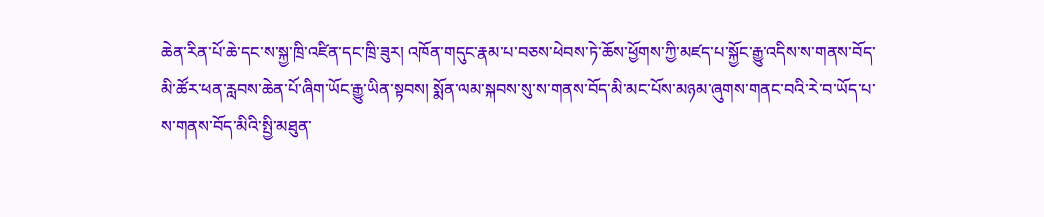ཆེན་རིན་པོ་ཆེ་དང་ས་སྐྱ་ཁྲི་འཛིན་དང་ཁྲི་ཟུར། འཁོན་གདུང་རྣམ་པ་བཅས་ཕེབས་ཏེ་ཆོས་ཕྱོགས་ཀྱི་མཛད་པ་སྐྱོང་རྒྱུ་འདིས་ས་གནས་བོད་མི་ཚོར་ཕན་རླབས་ཆེན་པོ་ཞིག་ཡོང་རྒྱུ་ཡིན་སྟབས། སྨོན་ལམ་སྐབས་སུ་ས་གནས་བོད་མི་མང་པོས་མཉམ་ཞུགས་གནང་བའི་རེ་བ་ཡོད་པ་ས་གནས་བོད་མིའི་སྤྱི་མཐུན་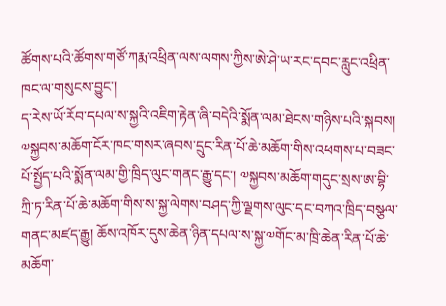ཚོགས་པའི་ཚོགས་གཙོ་ཀརྨ་འཕྲིན་ལས་ལགས་ཀྱིས་ཨེ་ཤེ་ཡ་རང་དབང་རླུང་འཕྲིན་ཁང་ལ་གསུངས་བྱུང་།
ད་རེས་ཡོ་རོབ་དཔལ་ས་སྐྱའི་འཇིག་རྟེན་ཞི་བདེའི་སྨོན་ལམ་ཐེངས་གཉིས་པའི་སྐབས། ༧སྐྱབས་མཆོག་ངོར་ཁང་གསར་ཞབས་དྲུང་རིན་པོ་ཆེ་མཆོག་གིས་འཕགས་པ་བཟང་པོ་སྤྱོད་པའི་སྨོན་ལམ་གྱི་ཁྲིད་ལུང་གནང་རྒྱུ་དང་། ༧སྐྱབས་མཆོག་གདུང་སྲས་ཨ་བྷི་ཀྲི་ཏ་རིན་པོ་ཆེ་མཆོག་གིས་ས་སྐྱ་ལེགས་བཤད་ཀྱི་ལྗགས་ལུང་དང་བཀའ་ཁྲིད་བསྩལ་གནང་མཛད་རྒྱུ། ཆོས་འཁོར་དུས་ཆེན་ཉིན་དཔལ་ས་སྐྱ་༧གོང་མ་ཁྲི་ཆེན་རིན་པོ་ཆེ་མཆོག་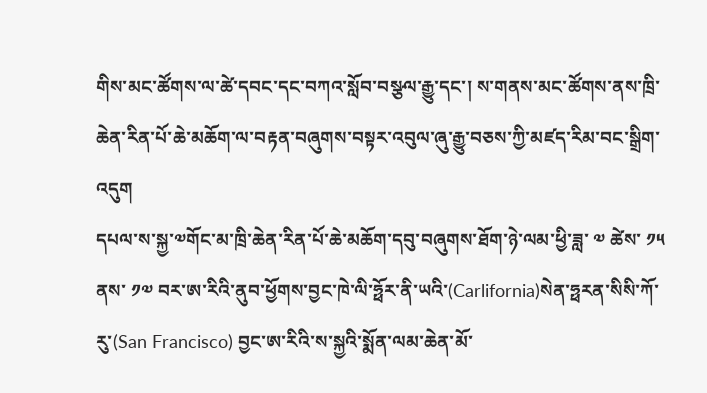གིས་མང་ཚོགས་ལ་ཚེ་དབང་དང་བཀའ་སློབ་བསྩལ་རྒྱུ་དང་། ས་གནས་མང་ཚོགས་ནས་ཁྲི་ཆེན་རིན་པོ་ཆེ་མཆོག་ལ་བརྟན་བཞུགས་བསྟར་འབུལ་ཞུ་རྒྱུ་བཅས་ཀྱི་མཛད་རིམ་བང་སྒྲིག་འདུག
དཔལ་ས་སྐྱ་༧གོང་མ་ཁྲི་ཆེན་རིན་པོ་ཆེ་མཆོག་དབུ་བཞུགས་ཐོག་ཉེ་ལམ་ཕྱི་ཟླ་ ༧ ཚེས་ ༡༥ ནས་ ༡༧ བར་ཨ་རིའི་ནུབ་ཕྱོགས་བྱང་ཁེ་ལི་ཧྥོར་ནི་ཡའི་(Carlifornia)སེན་ཧྥརན་སིསི་ཀོ་རུ་(San Francisco) བྱང་ཨ་རིའི་ས་སྐྱའི་སྨོན་ལམ་ཆེན་མོ་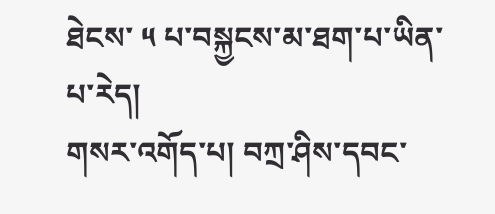ཐེངས་ ༥ པ་བསྐྱངས་མ་ཐག་པ་ཡིན་པ་རེད།
གསར་འགོད་པ། བཀྲ་ཤིས་དབང་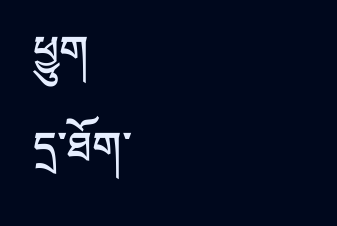ཕྱུག
དྲ་ཐོག་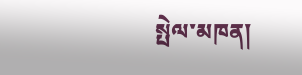སྤེལ་མཁན།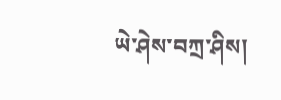ཡེ་ཤེས་བཀྲ་ཤིས།